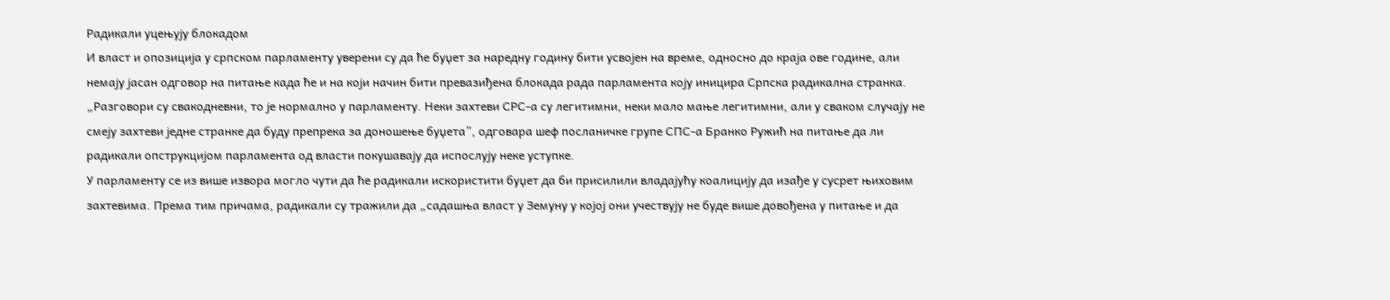Радикали уцењују блокадом
И власт и опозиција у српском парламенту уверени су да ће буџет за наредну годину бити усвојен на време, односно до краја ове године, али немају јасан одговор на питање када ће и на који начин бити превазиђена блокада рада парламента коју иницира Српска радикална странка. „Разговори су свакодневни, то је нормално у парламенту. Неки захтеви СРС-а су легитимни, неки мало мање легитимни, али у сваком случају не смеју захтеви једне странке да буду препрека за доношење буџета”, одговара шеф посланичке групе СПС-а Бранко Ружић на питање да ли радикали опструкцијом парламента од власти покушавају да испослују неке уступке.
У парламенту се из више извора могло чути да ће радикали искористити буџет да би присилили владајућу коалицију да изађе у сусрет њиховим захтевима. Према тим причама, радикали су тражили да „садашња власт у Земуну у којој они учествују не буде више довођена у питање и да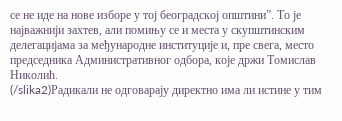се не иде на нове изборе у тој београдској општини”. То је најважнији захтев, али помињу се и места у скупштинским делегацијама за међународне институције и, пре свега, место председника Административног одбора, које држи Томислав Николић.
(/slika2)Радикали не одговарају директно има ли истине у тим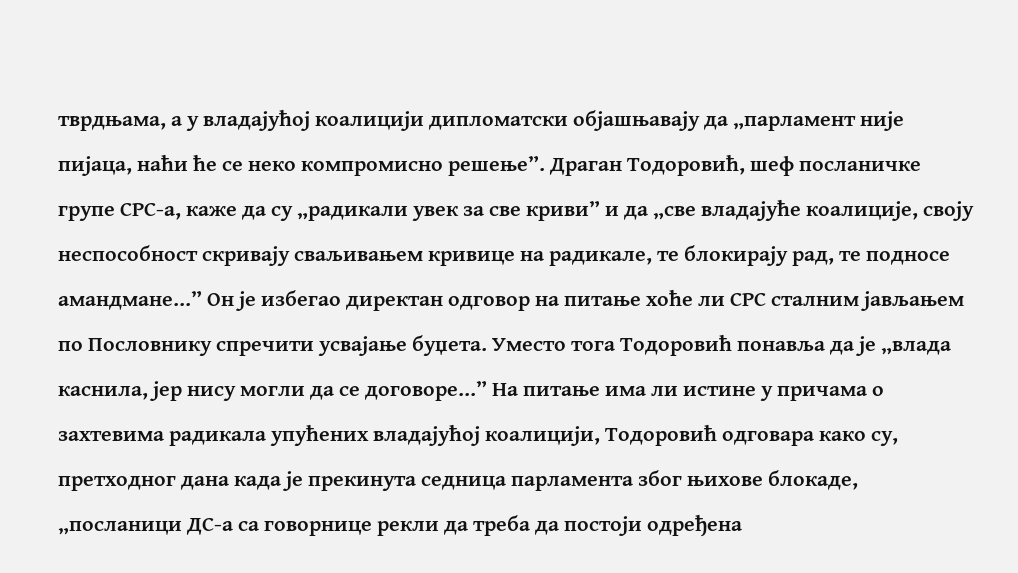тврдњама, а у владајућој коалицији дипломатски објашњавају да „парламент није пијаца, наћи ће се неко компромисно решење”. Драган Тодоровић, шеф посланичке групе СРС-а, каже да су „радикали увек за све криви” и да „све владајуће коалиције, своју неспособност скривају сваљивањем кривице на радикале, те блокирају рад, те подносе амандмане...” Он је избегао директан одговор на питање хоће ли СРС сталним јављањем по Пословнику спречити усвајање буџета. Уместо тога Тодоровић понавља да је „влада каснила, јер нису могли да се договоре...” На питање има ли истине у причама о захтевима радикала упућених владајућој коалицији, Тодоровић одговара како су, претходног дана када је прекинута седница парламента због њихове блокаде, „посланици ДС-а са говорнице рекли да треба да постоји одређена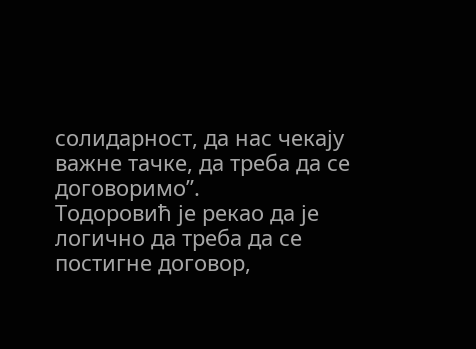солидарност, да нас чекају важне тачке, да треба да се договоримо”.
Тодоровић је рекао да је логично да треба да се постигне договор,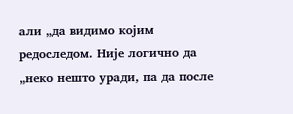али „да видимо којим редоследом. Није логично да „неко нешто уради, па да после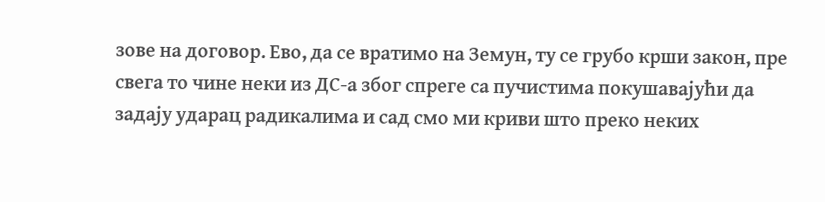зове на договор. Ево, да се вратимо на Земун, ту се грубо крши закон, пре свега то чине неки из ДС-а због спреге са пучистима покушавајући да задају ударац радикалима и сад смо ми криви што преко неких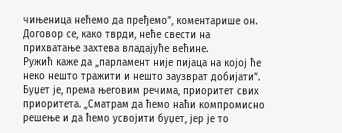чињеница нећемо да пређемо”, коментарише он. Договор се, како тврди, неће свести на прихватање захтева владајуће већине.
Ружић каже да „парламент није пијаца на којој ће неко нешто тражити и нешто заузврат добијати”. Буџет је, према његовим речима, приоритет свих приоритета. „Сматрам да ћемо наћи компромисно решење и да ћемо усвојити буџет, јер је то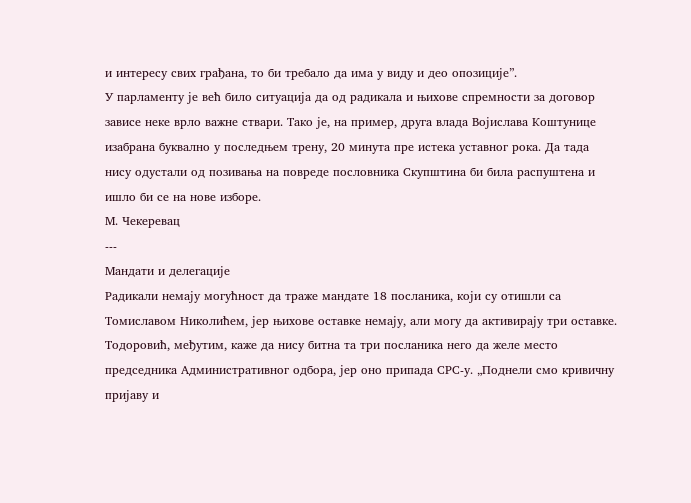и интересу свих грађана, то би требало да има у виду и део опозиције”.
У парламенту је већ било ситуација да од радикала и њихове спремности за договор зависе неке врло важне ствари. Тако је, на пример, друга влада Војислава Коштунице изабрана буквално у последњем трену, 20 минута пре истека уставног рока. Да тада нису одустали од позивања на повреде пословника Скупштина би била распуштена и ишло би се на нове изборе.
М. Чекеревац
---
Мандати и делегације
Радикали немају могућност да траже мандате 18 посланика, који су отишли са Томиславом Николићем, јер њихове оставке немају, али могу да активирају три оставке. Тодоровић, међутим, каже да нису битна та три посланика него да желе место председника Административног одбора, јер оно припада СРС-у. „Поднели смо кривичну пријаву и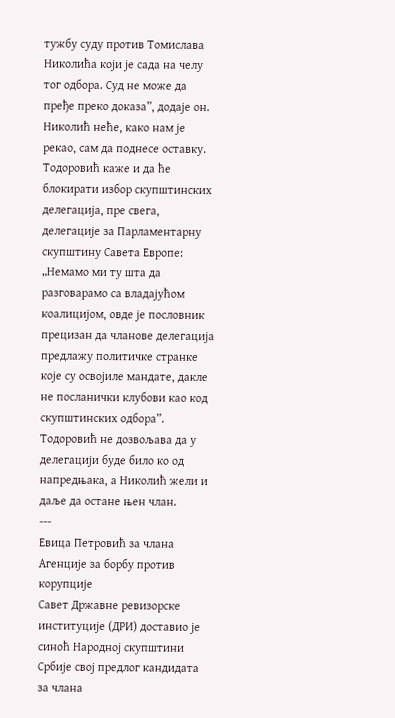тужбу суду против Томислава Николића који је сада на челу тог одбора. Суд не може да пређе преко доказа”, додаје он.
Николић неће, како нам је рекао, сам да поднесе оставку.
Тодоровић каже и да ће блокирати избор скупштинских делегација, пре свега, делегације за Парламентарну скупштину Савета Европе: „Немамо ми ту шта да разговарамо са владајућом коалицијом, овде је пословник прецизан да чланове делегација предлажу политичке странке које су освојиле мандате, дакле не посланички клубови као код скупштинских одбора”. Тодоровић не дозвољава да у делегацији буде било ко од напредњака, а Николић жели и даље да остане њен члан.
---
Евица Петровић за члана Агенције за борбу против корупције
Савет Државне ревизорске институције (ДРИ) доставио је синоћ Народној скупштини Србије свој предлог кандидата за члана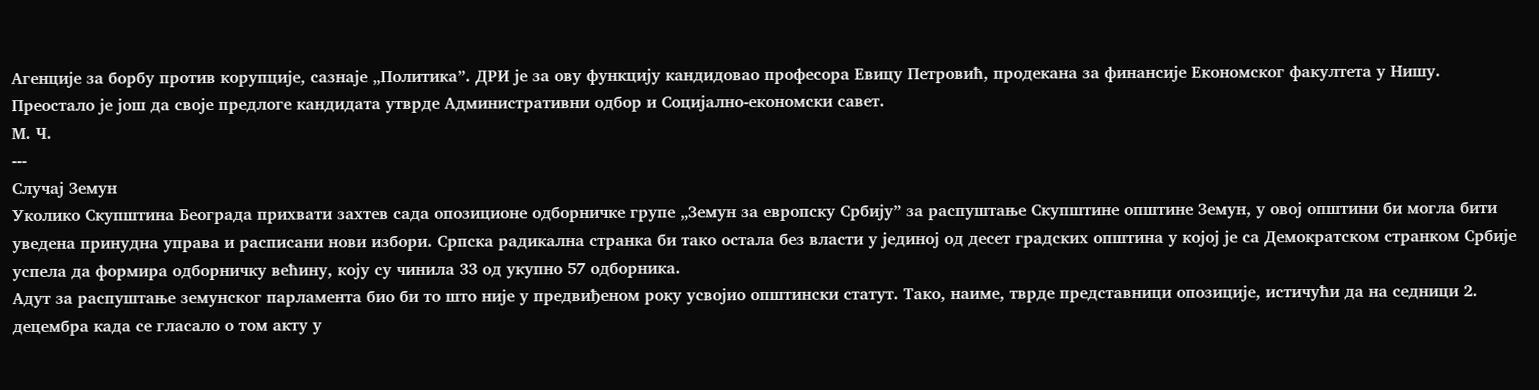Агенције за борбу против корупције, сазнаје „Политика”. ДРИ је за ову функцију кандидовао професора Евицу Петровић, продекана за финансије Економског факултета у Нишу.
Преостало је још да своје предлоге кандидата утврде Административни одбор и Социјално-економски савет.
М. Ч.
---
Случај Земун
Уколико Скупштина Београда прихвати захтев сада опозиционе одборничке групе „Земун за европску Србију” за распуштање Скупштине општине Земун, у овој општини би могла бити уведена принудна управа и расписани нови избори. Српска радикална странка би тако остала без власти у јединој од десет градских општина у којој је са Демократском странком Србије успела да формира одборничку већину, коју су чинила 33 од укупно 57 одборника.
Адут за распуштање земунског парламента био би то што није у предвиђеном року усвојио општински статут. Тако, наиме, тврде представници опозиције, истичући да на седници 2. децембра када се гласало о том акту у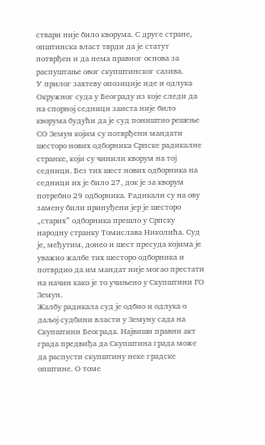ствари није било кворума. С друге стране, општинска власт тврди да је статут потврђен и да нема правног основа за распуштање овог скупштинског сазива.
У прилог захтеву опозиције иде и одлука Окружног суда у Београду из које следи да на спорној седници заиста није било кворума будући да је суд поништио решење СО Земун којим су потврђени мандати шесторо нових одборника Српске радикалне странке, који су чинили кворум на тој седници. Без тих шест нових одборника на седници их је било 27, док је за кворум потребно 29 одборника. Радикали су на ову замену били принуђени јер је шесторо „старих” одборника прешло у Српску народну странку Томислава Николића. Суд је, међутим, донео и шест пресуда којима је уважио жалбе тих шесторо одборника и потврдио да им мандат није могао престати на начин како је то учињено у Скупштини ГО Земун.
Жалбу радикала суд је одбио и одлука о даљој судбини власти у Земуну сада на Скупштини Београда. Највиши правни акт града предвиђа да Скупштина града може да распусти скупштину неке градске општине. О томе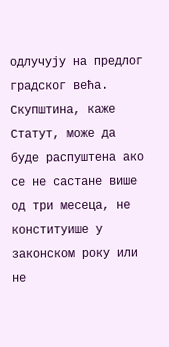одлучују на предлог градског већа. Скупштина, каже Статут, може да буде распуштена ако се не састане више од три месеца, не конституише у законском року или не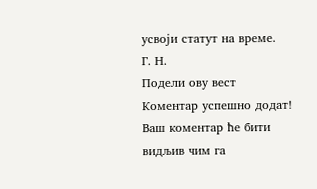усвоји статут на време.
Г. Н.
Подели ову вест
Комeнтар успeшно додат!
Ваш комeнтар ћe бити видљив чим га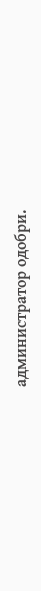администратор одобри.